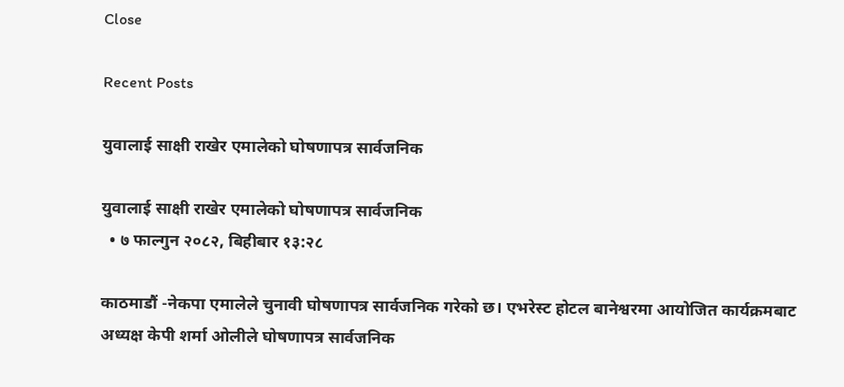Close

Recent Posts

युवालाई साक्षी राखेर एमालेको घोषणापत्र सार्वजनिक

युवालाई साक्षी राखेर एमालेको घोषणापत्र सार्वजनिक
  • ७ फाल्गुन २०८२, बिहीबार १३:२८

काठमाडौं -नेकपा एमालेले चुनावी घोषणापत्र सार्वजनिक गरेको छ। एभरेस्ट होटल बानेश्वरमा आयोजित कार्यक्रमबाट अध्यक्ष केपी शर्मा ओलीले घोषणापत्र सार्वजनिक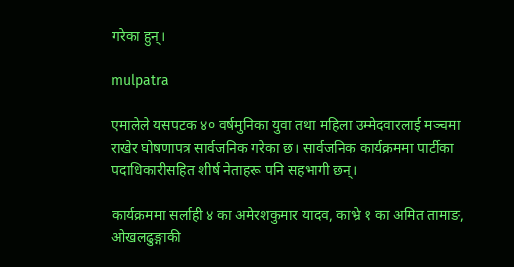गरेका हुन्।

mulpatra

एमालेले यसपटक ४० वर्षमुनिका युवा तथा महिला उम्मेदवारलाई मञ्चमा राखेर घोषणापत्र सार्वजनिक गरेका छ। सार्वजनिक कार्यक्रममा पार्टीका पदाधिकारीसहित शीर्ष नेताहरू पनि सहभागी छन्।

कार्यक्रममा सर्लाही ४ का अमेरशकुमार यादव, काभ्रे १ का अमित तामाङ, ओखलढुङ्गाकी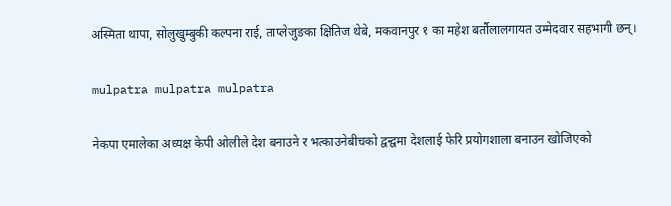अस्मिता थापा, सोलुखुम्बुकी कल्पना राई, ताप्लेजुङका क्षितिज थेबे, मकवानपुर १ का महेश बर्तौलालगायत उम्मेदवार सहभागी छन्।

mulpatra mulpatra mulpatra

नेकपा एमालेका अध्यक्ष केपी ओलीले देश बनाउने र भत्काउनेबीचको द्वन्द्वमा देशलाई फेरि प्रयोगशाला बनाउन खोजिएको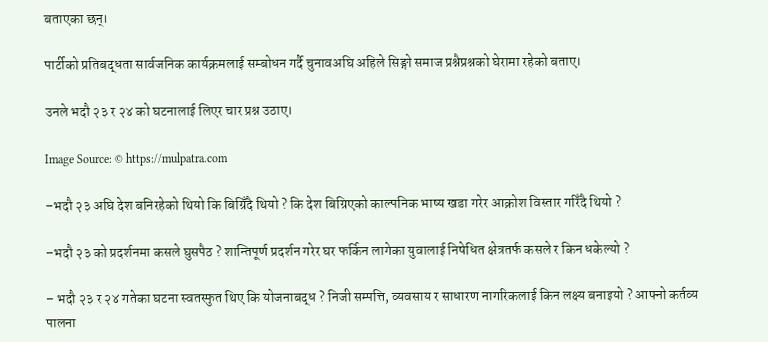बताएका छन्।

पार्टीको प्रतिबद्धता सार्वजनिक कार्यक्रमलाई सम्बोधन गर्दै चुनावअघि अहिले सिङ्गो समाज प्रश्नैप्रश्नको घेरामा रहेको बताए।

उनले भदौ २३ र २४ को घटनालाई लिएर चार प्रश्न उठाए।

Image Source: © https://mulpatra.com

–भदौ २३ अघि देश बनिरहेको थियो कि बिग्रिँदै थियो ? कि देश बिग्रिएको काल्पनिक भाष्य खडा गरेर आक्रोश विस्तार गरिँदै थियो ?

–भदौ २३ को प्रदर्शनमा कसले घुसपैठ ? शान्तिपूर्ण प्रदर्शन गरेर घर फर्किन लागेका युवालाई निषेधित क्षेत्रतर्फ कसले र किन धकेल्यो ?

– भदौ २३ र २४ गतेका घटना स्वतस्फुत थिए कि योजनाबद्ध ? निजी सम्पत्ति, व्यवसाय र साधारण नागरिकलाई किन लक्ष्य बनाइयो ? आफ्नो कर्तव्य पालना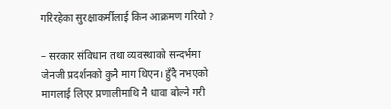गरिरहेका सुरक्षाकर्मीलाई किन आक्रमण गरियो ?

– सरकार संविधान तथा व्यवस्थाको सन्दर्भमा जेनजी प्रदर्शनको कुनै माग थिएन। हुँदै नभएको मागलाई लिएर प्रणालीमाथि नै धावा बोल्ने गरी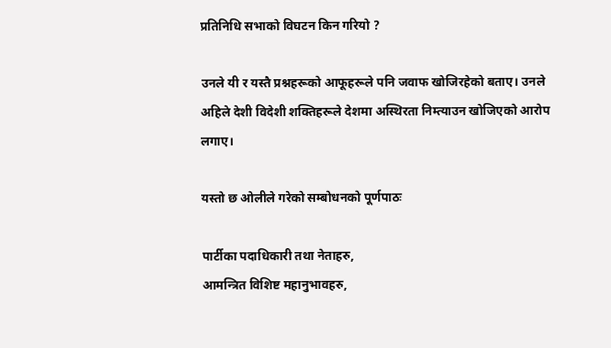प्रतिनिधि सभाको विघटन किन गरियो ?

उनले यी र यस्तै प्रश्नहरूको आफूहरूले पनि जवाफ खोजिरहेको बताए। उनले अहिले देशी विदेशी शक्तिहरूले देशमा अस्थिरता निम्त्याउन खोजिएको आरोप लगाए।

यस्तो छ ओलीले गरेको सम्बोधनको पूर्णपाठः

पार्टीका पदाधिकारी तथा नेताहरु,
आमन्त्रित विशिष्ट महानुभावहरु,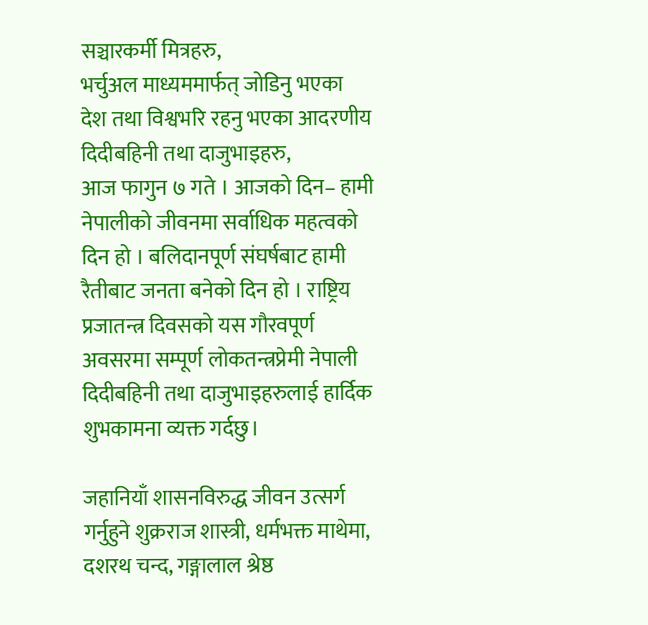सञ्चारकर्मी मित्रहरु,
भर्चुअल माध्यममार्फत् जोडिनु भएका
देश तथा विश्वभरि रहनु भएका आदरणीय दिदीबहिनी तथा दाजुभाइहरु,
आज फागुन ७ गते । आजको दिन– हामी नेपालीको जीवनमा सर्वाधिक महत्वको दिन हो । बलिदानपूर्ण संघर्षबाट हामी रैतीबाट जनता बनेको दिन हो । राष्ट्रिय प्रजातन्त्र दिवसको यस गौरवपूर्ण अवसरमा सम्पूर्ण लोकतन्त्रप्रेमी नेपाली दिदीबहिनी तथा दाजुभाइहरुलाई हार्दिक शुभकामना व्यक्त गर्दछु।

जहानियाँ शासनविरुद्ध जीवन उत्सर्ग गर्नुहुने शुक्रराज शास्त्री, धर्मभक्त माथेमा, दशरथ चन्द, गङ्गालाल श्रेष्ठ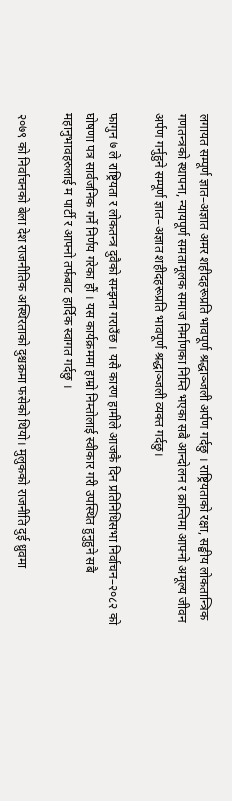लगायत सम्पूर्ण ज्ञात–अज्ञात अमर शहीदहरूप्रति भावपूर्ण श्रद्धाञ्जली अर्पण गर्दछु । राष्ट्रियताको रक्षा, सङ्घीय लोकतान्त्रिक गणतन्त्रको स्थापना, न्यायपूर्ण समतामूलक समाज निर्माणका निम्ति भएका सबै आन्दोलन र क्रान्तिमा आफ्नो अमूल्य जीवन अर्पण गर्नुहुने सम्पूर्ण ज्ञात–अज्ञात शहीदहरूप्रति भावपूर्ण श्रद्धाञ्जली व्यक्त गर्दछु।

फागुन ७ ले राष्ट्रियता र लोकतन्त्र दुवैको सम्झना गराउँछ । यसै कारण हामीले आजकै दिन प्रतिनिधिसभा निर्वाचन–२०८२ को घोषणा पत्र सार्वजनिक गर्ने निर्णय गरेका हौं । यस कार्यक्रममा हाम्रो निम्तोलाई स्वीकार गरी उपस्थित हुनुहुने सबै महानुभावहरुलाई म पार्टी र आफ्नो तर्फबाट हार्दिक स्वागत गर्दछु ।

२०७९ को निर्वाचनको बेला देश राजनीतिक अस्थिरताको दुश्चक्रमा फसेको थियो। मुलुकको राजनीति दुई ध्रुवमा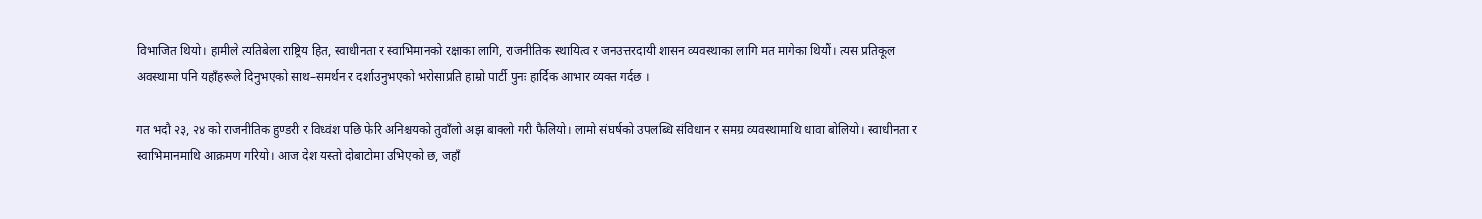विभाजित थियो। हामीले त्यतिबेला राष्ट्रिय हित, स्वाधीनता र स्वाभिमानको रक्षाका लागि, राजनीतिक स्थायित्व र जनउत्तरदायी शासन व्यवस्थाका लागि मत मागेका थियौं। त्यस प्रतिकूल अवस्थामा पनि यहाँहरूले दिनुभएको साथ–समर्थन र दर्शाउनुभएको भरोसाप्रति हाम्रो पार्टी पुनः हार्दिक आभार व्यक्त गर्दछ ।

गत भदौ २३, २४ को राजनीतिक हुण्डरी र विध्वंश पछि फेरि अनिश्चयको तुवाँलो अझ बाक्लो गरी फैलियो। लामो संघर्षको उपलब्धि संविधान र समग्र व्यवस्थामाथि धावा बोलियो। स्वाधीनता र स्वाभिमानमाथि आक्रमण गरियो। आज देश यस्तो दोबाटोमा उभिएको छ, जहाँ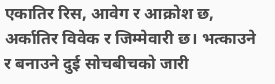एकातिर रिस, आवेग र आक्रोश छ, अर्कातिर विवेक र जिम्मेवारी छ। भत्काउने र बनाउने दुई सोचबीचको जारी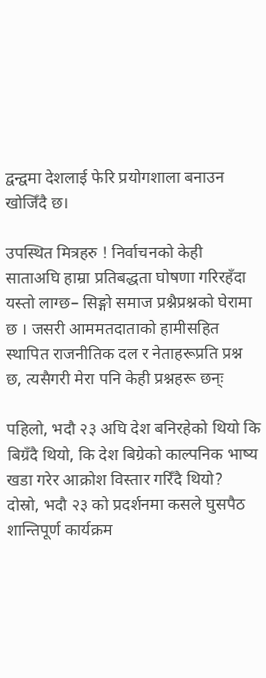द्वन्द्वमा देशलाई फेरि प्रयोगशाला बनाउन खोजिँदै छ।

उपस्थित मित्रहरु ! निर्वाचनको केही साताअघि हाम्रा प्रतिबद्धता घोषणा गरिरहँदा यस्तो लाग्छ– सिङ्गो समाज प्रश्नैप्रश्नको घेरामा छ । जसरी आममतदाताको हामीसहित स्थापित राजनीतिक दल र नेताहरूप्रति प्रश्न छ, त्यसैगरी मेरा पनि केही प्रश्नहरू छन्ः

पहिलो, भदौ २३ अघि देश बनिरहेको थियो कि बिग्रँदै थियो, कि देश बिग्रेको काल्पनिक भाष्य खडा गरेर आक्रोश विस्तार गरिँदै थियो?
दोस्रो, भदौ २३ को प्रदर्शनमा कसले घुसपैठ शान्तिपूर्ण कार्यक्रम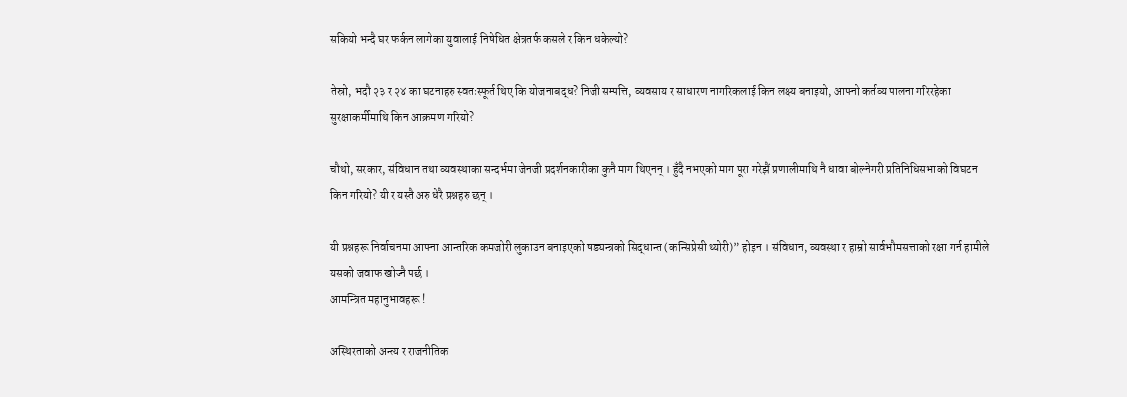सकियो भन्दै घर फर्कन लागेका युवालाई निषेधित क्षेत्रतर्फ कसले र किन धकेल्यो?

तेस्रो, भदौ २३ र २४ का घटनाहरु स्वतःस्फूर्त थिए कि योजनाबद्ध? निजी सम्पत्ति, व्यवसाय र साधारण नागरिकलाई किन लक्ष्य बनाइयो, आफ्नो कर्तव्य पालना गरिरहेका सुरक्षाकर्मीमाथि किन आक्रमण गरियो?

चौथो, सरकार, संविधान तथा व्यवस्थाका सन्दर्भमा जेनजी प्रदर्शनकारीका कुनै माग थिएनन् । हुँदै नभएको माग पूरा गरेझैं प्रणालीमाथि नै धावा बोल्नेगरी प्रतिनिधिसभाको विघटन किन गरियो? यी र यस्तै अरु धेरै प्रश्नहरु छन् ।

यी प्रश्नहरू निर्वाचनमा आफ्ना आन्तरिक कमजोरी लुकाउन बनाइएको षड्यन्त्रको सिद्धान्त (कन्सिप्रेसी थ्योरी)” होइन । संविधान, व्यवस्था र हाम्रो सार्वभौमसत्ताको रक्षा गर्न हामीले यसको जवाफ खोज्नै पर्छ ।
आमन्त्रित महानुभावहरू !

अस्थिरताको अन्त्य र राजनीतिक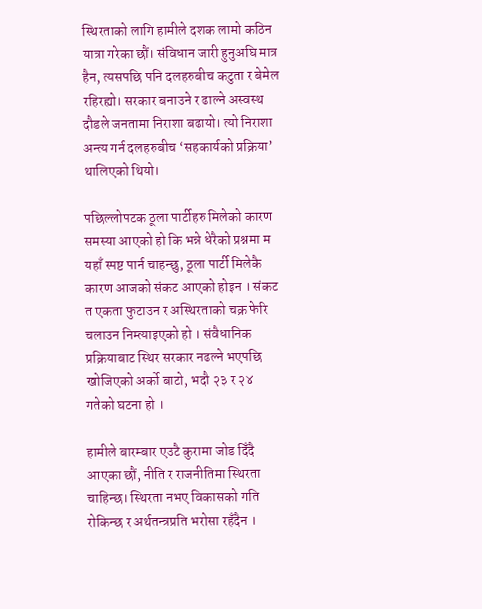स्थिरताको लागि हामीले दशक लामो कठिन यात्रा गरेका छौं। संविधान जारी हुनुअघि मात्र हैन, त्यसपछि पनि दलहरुबीच कटुता र बेमेल रहिरह्यो। सरकार बनाउने र ढाल्ने अस्वस्थ दौडले जनतामा निराशा बढायो। त्यो निराशा अन्त्य गर्न दलहरुबीच ‘सहकार्यको प्रक्रिया’ थालिएको थियो।

पछिल्लोपटक ठूला पार्टीहरु मिलेको कारण समस्या आएको हो कि भन्ने धेरैको प्रश्नमा म यहाँ स्पष्ट पार्न चाहन्छु, ठूला पार्टी मिलेकै कारण आजको संकट आएको होइन । संकट त एकता फुटाउन र अस्थिरताको चक्र फेरि चलाउन निम्त्याइएको हो । संवैधानिक प्रक्रियाबाट स्थिर सरकार नढल्ने भएपछि खोजिएको अर्को बाटो, भदौ २३ र २४ गतेको घटना हो ।

हामीले बारम्बार एउटै कुरामा जोड दिँदै आएका छौं, नीति र राजनीतिमा स्थिरता चाहिन्छ। स्थिरता नभए विकासको गति रोकिन्छ र अर्थतन्त्रप्रति भरोसा रहँदैन ।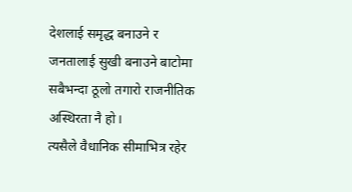देशलाई समृद्ध बनाउने र जनतालाई सुखी बनाउने बाटोमा सबैभन्दा ठूलो तगारो राजनीतिक अस्थिरता नै हो।
त्यसैले वैधानिक सीमाभित्र रहेर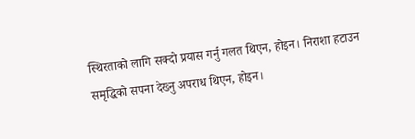स्थिरताको लागि सक्दो प्रयास गर्नु गलत थिएन, होइन। निराशा हटाउन समृद्धिको सपना देख्नु अपराध थिएन, होइन।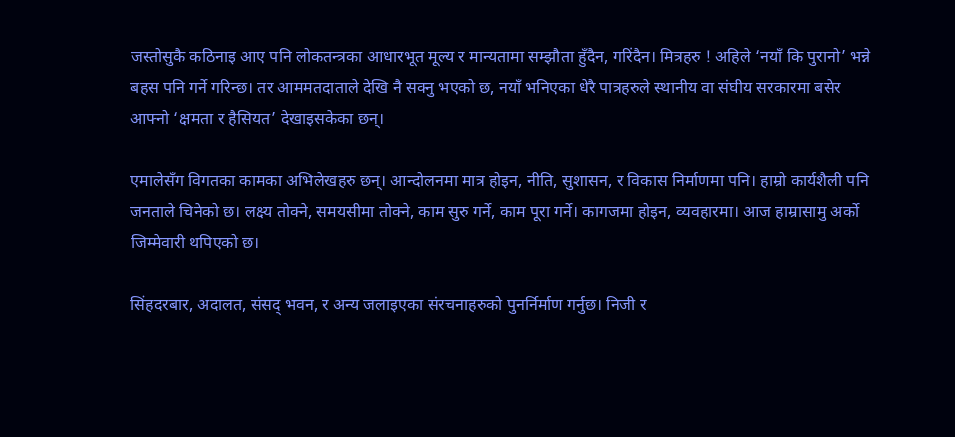जस्तोसुकै कठिनाइ आए पनि लोकतन्त्रका आधारभूत मूल्य र मान्यतामा सम्झौता हुँदैन, गरिंदैन। मित्रहरु ! अहिले ‘नयाँ कि पुरानो’ भन्ने बहस पनि गर्ने गरिन्छ। तर आममतदाताले देखि नै सक्नु भएको छ, नयाँ भनिएका धेरै पात्रहरुले स्थानीय वा संघीय सरकारमा बसेर आफ्नो ‘क्षमता र हैसियत’ देखाइसकेका छन्।

एमालेसँग विगतका कामका अभिलेखहरु छन्। आन्दोलनमा मात्र होइन, नीति, सुशासन, र विकास निर्माणमा पनि। हाम्रो कार्यशैली पनि जनताले चिनेको छ। लक्ष्य तोक्ने, समयसीमा तोक्ने, काम सुरु गर्ने, काम पूरा गर्ने। कागजमा होइन, व्यवहारमा। आज हाम्रासामु अर्को जिम्मेवारी थपिएको छ।

सिंहदरबार, अदालत, संसद् भवन, र अन्य जलाइएका संरचनाहरुको पुनर्निर्माण गर्नुछ। निजी र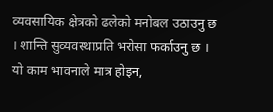व्यवसायिक क्षेत्रको ढलेको मनोबल उठाउनु छ । शान्ति सुव्यवस्थाप्रति भरोसा फर्काउनु छ । यो काम भावनाले मात्र होइन,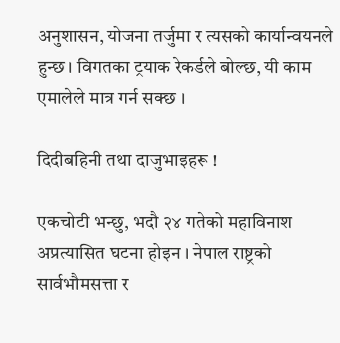अनुशासन, योजना तर्जुमा र त्यसको कार्यान्वयनले हुन्छ। विगतका ट्रयाक रेकर्डले बोल्छ, यी काम एमालेले मात्र गर्न सक्छ ।

दिदीबहिनी तथा दाजुभाइहरू !

एकचोटी भन्छु, भदौ २४ गतेको महाविनाश अप्रत्यासित घटना होइन । नेपाल राष्ट्रको सार्वभौमसत्ता र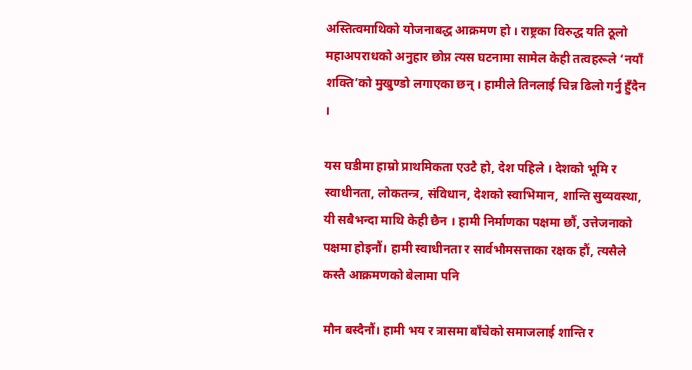अस्तित्वमाथिको योजनाबद्ध आक्रमण हो । राष्ट्रका विरुद्ध यति ठूलो महाअपराधको अनुहार छोप्न त्यस घटनामा सामेल केही तत्वहरूले ‘नयाँ शक्ति’को मुखुण्डो लगाएका छन् । हामीले तिनलाई चिन्न ढिलो गर्नु हुँदैन ।

यस घडीमा हाम्रो प्राथमिकता एउटै हो, देश पहिले । देशको भूमि र स्वाधीनता, लोकतन्त्र, संविधान, देशको स्वाभिमान, शान्ति सुव्यवस्था, यी सबैभन्दा माथि केही छैन । हामी निर्माणका पक्षमा छौं, उत्तेजनाको पक्षमा होइनौं। हामी स्वाधीनता र सार्वभौमसत्ताका रक्षक हौं, त्यसैले कस्तै आक्रमणको बेलामा पनि

मौन बस्दैनौं। हामी भय र त्रासमा बाँचेको समाजलाई शान्ति र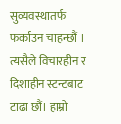सुव्यवस्थातर्फ फर्काउन चाहन्छौं । त्यसैले विचारहीन र दिशाहीन स्टन्टबाट टाढा छौं। हाम्रो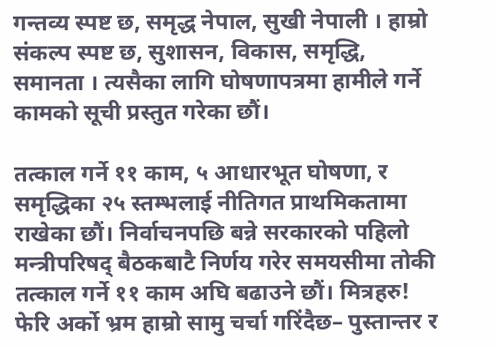गन्तव्य स्पष्ट छ, समृद्ध नेपाल, सुखी नेपाली । हाम्रो संकल्प स्पष्ट छ, सुशासन, विकास, समृद्धि, समानता । त्यसैका लागि घोषणापत्रमा हामीले गर्ने कामको सूची प्रस्तुत गरेका छौं।

तत्काल गर्ने ११ काम, ५ आधारभूत घोषणा, र समृद्धिका २५ स्तम्भलाई नीतिगत प्राथमिकतामा राखेका छौं। निर्वाचनपछि बन्ने सरकारको पहिलो मन्त्रीपरिषद् बैठकबाटै निर्णय गरेर समयसीमा तोकी तत्काल गर्ने ११ काम अघि बढाउने छौं। मित्रहरु! फेरि अर्को भ्रम हाम्रो सामु चर्चा गरिंदैछ– पुस्तान्तर र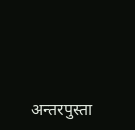अन्तरपुस्ता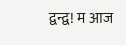द्वन्द्व! म आज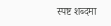स्पष्ट शब्दमा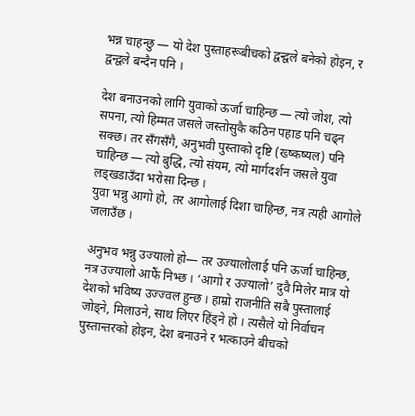भन्न चाहन्छु — यो देश पुस्ताहरूबीचको द्वन्द्वले बनेको होइन, र द्वन्द्वले बन्दैन पनि ।

देश बनाउनको लागि युवाको ऊर्जा चाहिन्छ — त्यो जोश, त्यो सपना, त्यो हिम्मत जसले जस्तोसुकै कठिन पहाड पनि चढ्न सक्छ। तर सँगसँगै, अनुभवी पुस्ताको दृष्टि (ख्ष्कष्यल) पनि चाहिन्छ — त्यो बुद्धि, त्यो संयम, त्यो मार्गदर्शन जसले युवा लड्खडाउँदा भरोसा दिन्छ ।
युवा भन्नु आगो हो, तर आगोलाई दिशा चाहिन्छ, नत्र त्यही आगोले जलाउँछ ।

अनुभव भन्नु उज्यालो हो— तर उज्यालोलाई पनि ऊर्जा चाहिन्छ, नत्र उज्यालो आफैं निभ्छ । ‘आगो र उज्यालो’ दुवै मिलेर मात्र यो देशको भविष्य उज्ज्वल हुन्छ । हाम्रो राजनीति सबै पुस्तालाई जोड्ने, मिलाउने, साथ लिएर हिंड्ने हो । त्यसैले यो निर्वाचन पुस्तान्तरको होइन, देश बनाउने र भत्काउने बीचको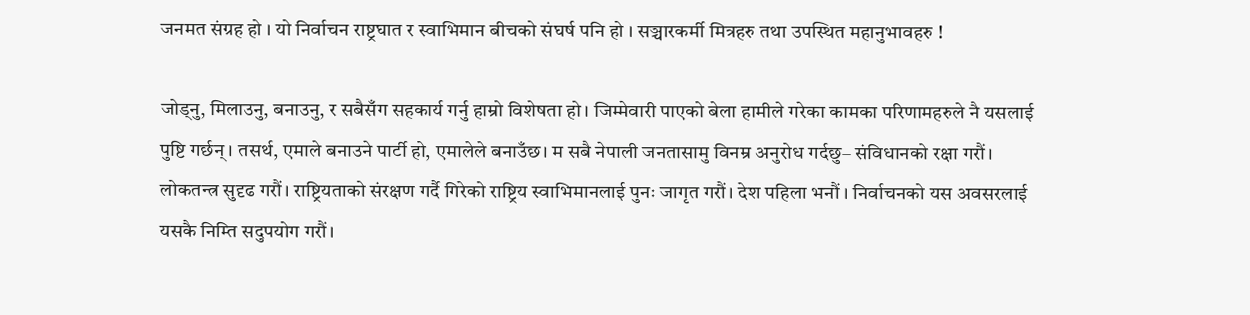जनमत संग्रह हो । यो निर्वाचन राष्ट्रघात र स्वाभिमान बीचको संघर्ष पनि हो । सञ्चारकर्मी मित्रहरु तथा उपस्थित महानुभावहरु !

जोड्नु, मिलाउनु, बनाउनु, र सबैसँग सहकार्य गर्नु हाम्रो विशेषता हो। जिम्मेवारी पाएको बेला हामीले गरेका कामका परिणामहरुले नै यसलाई पुष्टि गर्छन्। तसर्थ, एमाले बनाउने पार्टी हो, एमालेले बनाउँछ। म सबै नेपाली जनतासामु विनम्र अनुरोध गर्दछु– संविधानको रक्षा गरौं। लोकतन्त्र सुदृढ गरौं। राष्ट्रियताको संरक्षण गर्दै गिरेको राष्ट्रिय स्वाभिमानलाई पुनः जागृत गरौं। देश पहिला भनौं । निर्वाचनको यस अवसरलाई यसकै निम्ति सदुपयोग गरौं।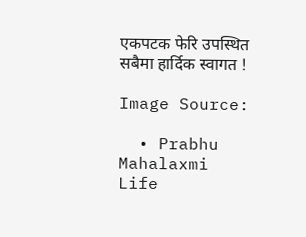एकपटक फेरि उपस्थित सबैमा हार्दिक स्वागत !

Image Source:

  • Prabhu Mahalaxmi Life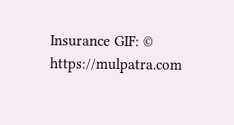Insurance GIF: © https://mulpatra.com